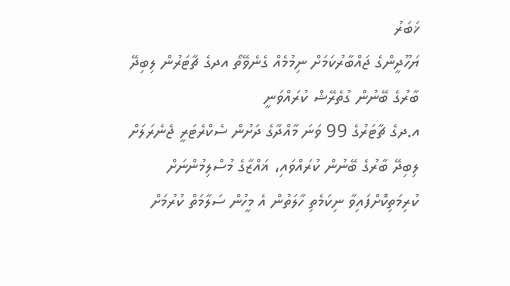ޚަބަރު
ޔަހޫދީންގެ ޖައްބާރުކަމަށް ނިމުމެއް ގެނެވޭތޯ އދގެ ޗާޓަރުން ލިބިދޭ ބާރުގެ ބޭނުން ގުތެރޭޝް ކުރައްވަނީ
އ.ދގެ ޗާޓަރުގެ 99 ވަނަ މާއްދާގެ ދަށުން ސެކްރެޓަރީ ޖެނެރަލަށް ލިބިދޭ ބާރުގެ ބޭނުން ކުރައްވައި، ޣައްޒާގެ މުސްލިމުންނަށް ކުރިމަތިކޮށްފައިވާ ނިކަމެތި ހާލަތުން އެ މީހުން ސަލާމަތް ކުރުމަށް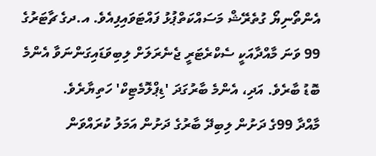އެންތޯނިޔޯ ގުތެރޭޝް މަސައްކަތްޕުޅު ފައްޓަވައިފިއެވެ. އ.ދގެ ޗާޓަރުގެ 99 ވަނަ މާއްދާއަކީ ސެކްރެޓަރީ ޖެނެރަލަށް ލިބިވަޑައިގަންނަވާ އެންމެ ބޮޑު ބާރެވެ. އަދި، އެންމެ ބާރުގަދަ 'ޑިޕްލޮމެޓިކް' ހަތިޔާރެވެ.
މާއްދާ 99ގެ ދަށުން ލިބިދޭ ބާރުގެ ދަށުން އަމަލު ކުރައްވަން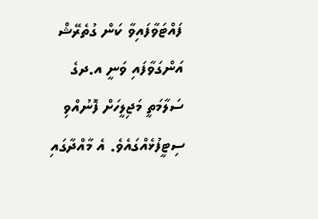ފައްޓަވާފައިވާ ކަން ގުތެރޭޝް އަންގަވާފައި ވަނީ އ.ދގެ ސަލާމަތީ މަޖިލީހަށް ފޮނުއްވި ސިޓީފުޅެއްގައެވެ. އެ މާއްދާގައި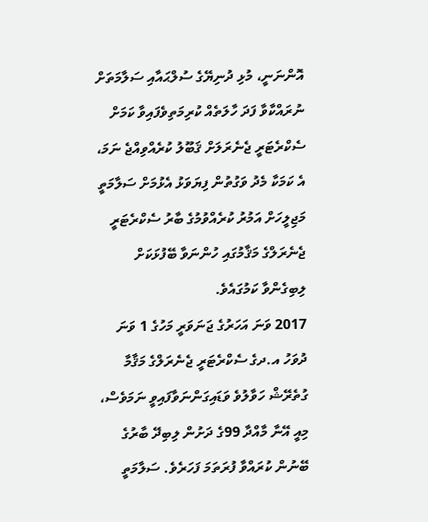އޮންނަނީ، މުޅި ދުނިޔޭގެ ސުލްޙައާއި ސަލާމަތަށް ނުރައްކާވާ ފަދަ ހާލަތެއް ކުރިމަތިވެފައިވާ ކަމަށް ސެކްރެޓަރީ ޖެނެރަލަށް ޤަބޫލު ކުރެއްވިއްޖެ ނަމަ، އެ ކަމަކާ މެދު ވަގުތުން ފިޔަވަޅު އެޅުމަށް ސަލާމަތީ މަޖިލީހަށް އަމުރު ކުރެއްވުމުގެ ބާރު ސެކްރެޓަރީ ޖެނެރަލްގެ މަޤާމުގައި ހުންނަވާ ބޭފުޅަކަށް ލިބިގެންވާ ކަމުގައެވެ.
2017 ވަނަ އަހަރުގެ ޖަނަވަރީ މަހުގެ 1 ވަނަ ދުވަހު އ.ދގެ ސެކްރެޓަރީ ޖެނެރަލްގެ މަޤާމާ ގުތެރޭޝް ހަވާލުވެ ވަޑައިގަންނަވާފައިވީ ނަމަވެސް، މިއީ އޭނާ މާއްދާ 99ގެ ދަށުން ލިބިދޭ ބާރުގެ ބޭނުން ކުރައްވާ ފުރަތަމަ ފަހަރެވެ. ސަލާމަތީ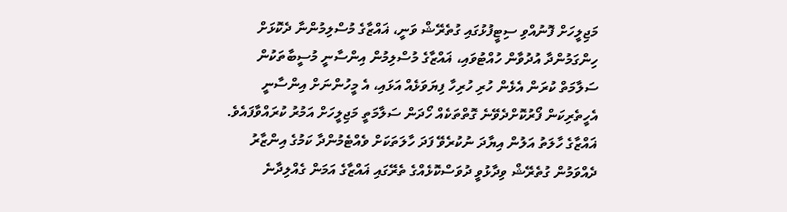މަޖިލީހަށް ފޮނުއްވި ސިޓީފުޅުގައި ގުތެރޭޝް ވަނީ، ޣައްޒާގެ މުސްލިމުންނާ ދެކޮޅަށް ހިންގަމުންދާ އުދުވާން ހުއްޓުވައި، ޣައްޒާގެ މުސްލިމުން އިންސާނީ މުސީބާތަކުން ސަލާމަތް ކުރަން އެޅެން ހުރި ހުރިހާ ފިޔަވަޅެއް އަޅައި، އެ މީހުންނަށް އިންސާނީ އެހީތެރިކަން ފޯރުކޮށްދެވޭނެ ގޮތްތަކެއް ހޯދަން ސަލާމަތީ މަޖިލީހަށް އަމުރު ކުރައްވާފައެވެ.
ޣައްޒާގެ ހާލަތު އަލުން އިޔާދަ ނުކުރެވޭ ފަދަ ހާލަތަކަށް ވެއްޓެމުންދާ ކަމުގެ އިންޒާރު ދެއްވަމުން ގުތެރޭޝް ވިދާޅުވީ ދުވަސްކޮޅެއްގެ ތެރޭގައި ޣައްޒާގެ އަމަން ގެއްލިދާނެ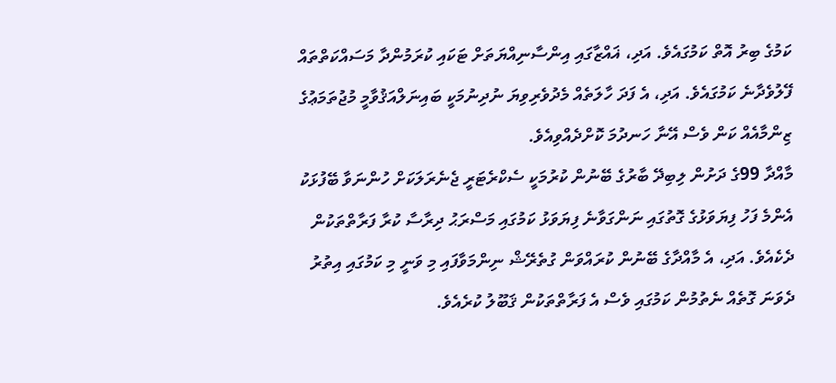ކަމުގެ ބިރު އޮތް ކަމުގައެވެ. އަދި، ޣައްޒާގައި އިންސާނިއްޔަތަށް ޓަކައި ކުރަމުންދާ މަސައްކަތްތައް ފޭލުވެދާނެ ކަމުގައެވެ. އަދި، އެ ފަދަ ހާލަތެއް މެދުވެރިވިޔަ ނުދިނުމަކީ ބައިނަލްއަޤުވާމީ މުޖުތަމަޢުގެ ޒިންމާއެއް ކަން ވެސް އޭނާ ހަނދުމަ ކޮށްދެއްވިއެވެ.
މާއްދާ 99ގެ ދަށުން ލިބިދޭ ބާރުގެ ބޭނުން ކުރުމަކީ ސެކްރެޓަރީ ޖެނެރަލަކަށް ހުންނަވާ ބޭފުޅަކު އެންމެ ފަހު ފިޔަވަޅުގެ ގޮތުގައި ނަންގަވާނެ ފިޔަވަޅު ކަމުގައި މަސްރަޙު ދިރާސާ ކުރާ ފަރާތްތަކުން ދެކެއެވެ. އަދި، އެ މާއްދާގެ ބޭނުން ކުރައްވަން ގުތެރޭޝް ނިންމަވާފައި މި ވަނީ މި ކަމުގައި އިތުރު ދެވަނަ ގޮތެއް ނެތުމުން ކަމުގައި ވެސް އެ ފަރާތްތަކުން ޤަބޫލު ކުރެއެވެ.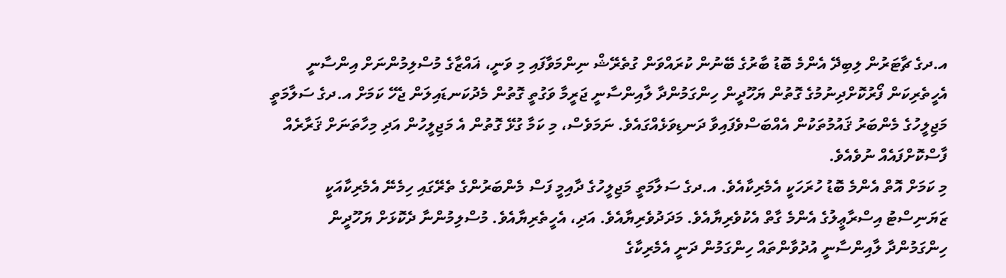އ.ދގެ ޗާޓަރުން ލިބިދޭ އެންމެ ބޮޑު ބާރުގެ ބޭނުން ކުރައްވަން ގުތެރޭޝް ނިންމަވާފައި މި ވަނީ، ޣައްޒާގެ މުސްލިމުންނަށް އިންސާނީ އެހީތެރިކަން ފޯރުކޮށްދިނުމުގެ ގޮތުން ޔަހޫދީން ހިންގަމުންދާ ލާއިންސާނީ ޖަރީމާ ވަގުތީ ގޮތުން މެދުކަނޑައިލަން ޖެހޭ ކަމަށް އ.ދގެ ސަލާމަތީ މަޖިލީހުގެ މެންބަރު ޤައުމުތަކުން އެއްބަސްވެފައިވާ ދަނޑިވަޅެއްގައެވެ. ނަމަވެސް، މި ކަމާ ގުޅޭ ގޮތުން އެ މަޖިލީހުން އަދި މިހާތަނަށް ޤަރާރެއް ފާސްކޮށްފައެއް ނުވެއެވެ.
މި ކަމަށް އޮތް އެންމެ ބޮޑު ހުރަހަކީ އެމެރިކާއެވެ. އ.ދގެ ސަލާމަތީ މަޖިލީހުގެ ދާއިމީ ފަސް މެންބަރުންގެ ތެރޭގައި ހިމެނޭ އެމެރިކާއަކީ ޒަޔަނިސްޓު އިސްރާޢީލުގެ އެންމެ ގާތް އެކުވެރިޔާއެވެ. މަދަދުވެރިޔާއެވެ. އަދި، އެހީތެރިޔާއެވެ. މުސްލިމުންނާ ދެކޮޅަށް ޔަހޫދީން ހިންގަމުންދާ ލާއިންސާނީ އުދުވާންތައް ހިންގަމުން ދަނީ އެމެރިކާގެ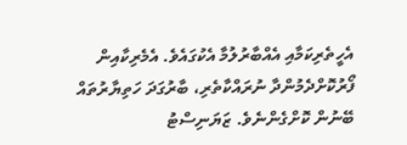އެހީތެރިކަމާއި އެއްބާރުލުމާ އެކުގައެވެ. އެމެރިކާއިން ފޯރުކޮށްދެމުންދާ ނުރައްކާތެރި، ބާރުގަދަ ހަތިޔާރުތައް ބޭނުން ކޮށްގެންނެވެ. ޒަޔަނިސްޓު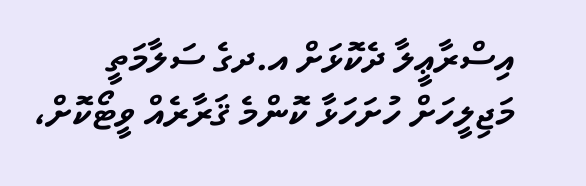އިސްރާޢީލާ ދެކޮޅަށް އ.ދގެ ސަލާމަތީ މަޖިލީހަށް ހުށަހަޅާ ކޮންމެ ޤަރާރެއް ވީޓޯކޮށް،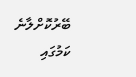ބޭރުކޮށްލާނެ ކަމުގައި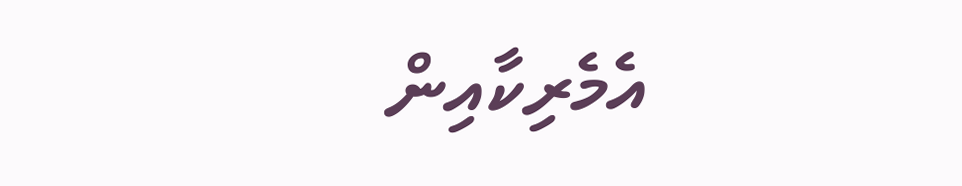އެމެރިކާއިން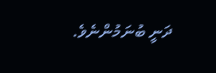ދަނީ ބުނަމުންނެވެ.